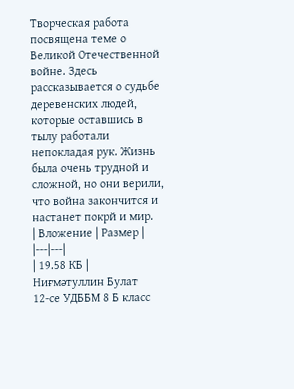Творческая работа посвящена теме о Великой Отечественной войне. Здесь рассказывается о судьбе деревенских людей, которые оставшись в тылу работали непокладая рук. Жизнь была очень трудной и сложной, но они верили, что война закончится и настанет покрй и мир.
| Вложение | Размер |
|---|---|
| 19.58 КБ |
Ниғмәтуллин Булат
12-се УДББМ 8 Б класс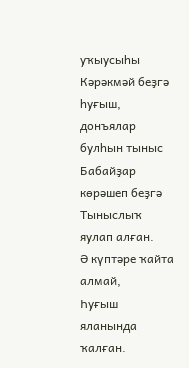уҡыусыһы
Кәрәкмәй беҙгә һуғыш, донъялар булһын тыныс
Бабайҙар көрәшеп беҙгә
Тыныслыҡ яулап алған.
Ә күптәре ҡайта алмай,
Һуғыш яланында ҡалған.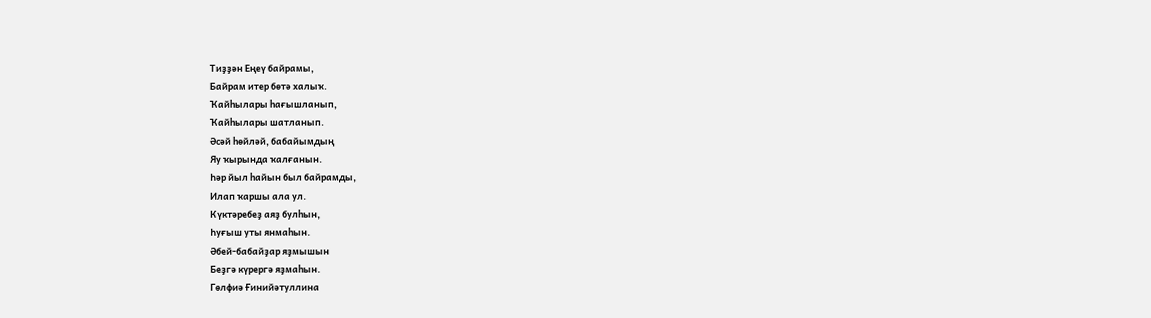Тиҙҙән Еңеү байрамы,
Байрам итер бөтә халыҡ.
Ҡайһылары һағышланып,
Ҡайһылары шатланып.
Әсәй һөйләй, бабайымдың
Яу ҡырында ҡалғанын.
Һәр йыл һайын был байрамды,
Илап ҡаршы ала ул.
Күктәребеҙ аяҙ булһын,
Һуғыш уты янмаһын.
Әбей-бабайҙар яҙмышын
Беҙгә күрергә яҙмаһын.
Гөлфиә Ғинийәтуллина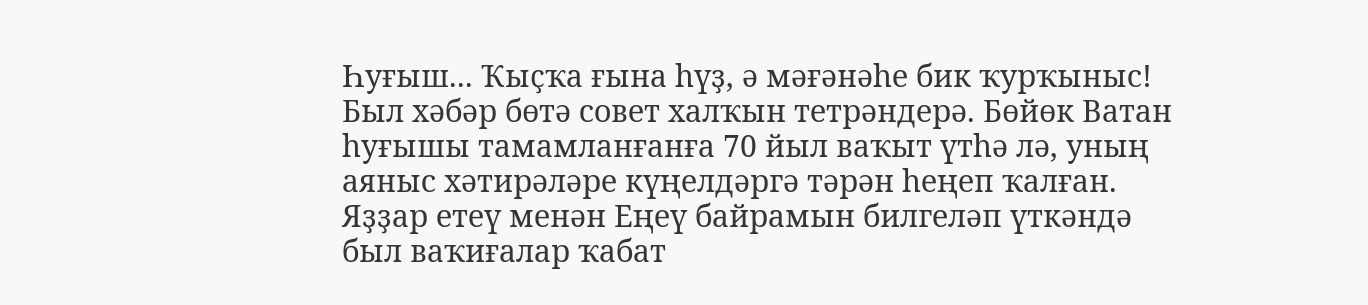Һуғыш... Ҡыҫҡа ғына һүҙ, ә мәғәнәһе бик ҡурҡыныс! Был хәбәр бөтә совет халҡын тетрәндерә. Бөйөк Ватан һуғышы тамамланғанға 70 йыл ваҡыт үтһә лә, уның аяныс хәтирәләре күңелдәргә тәрән һеңеп ҡалған. Яҙҙар етеү менән Еңеү байрамын билгеләп үткәндә был ваҡиғалар ҡабат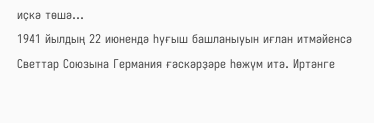иҫкә төшә...
1941 йылдың 22 июнендә һуғыш башланыуын иғлан итмәйенсә Светтар Союзына Германия ғәскәрҙәре һөжүм итә. Иртәнге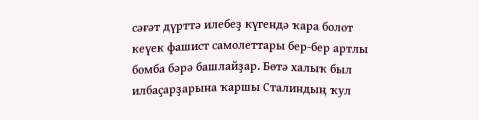сәғәт дүрттә илебеҙ күгендә ҡара болот кеүек фашист самолеттары бер-бер артлы бомба бәрә башлайҙар. Бөтә халыҡ был илбаҫарҙарына ҡаршы Сталиндың ҡул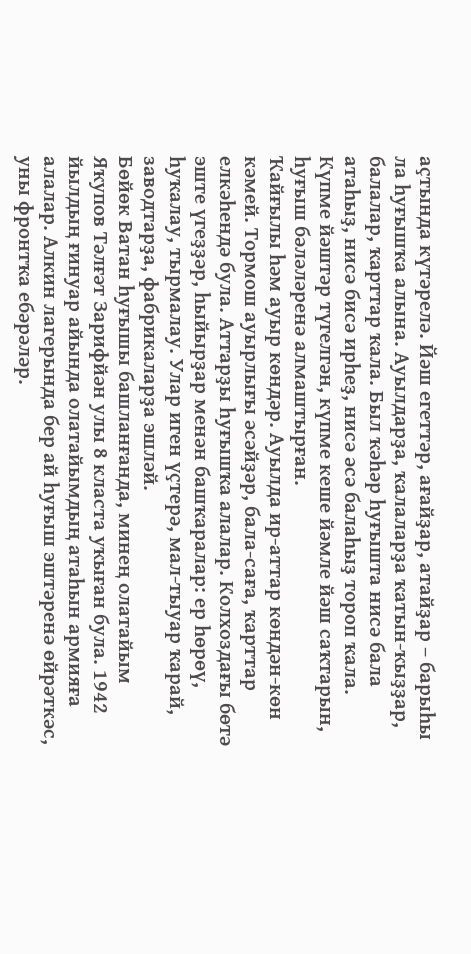аҫтында күтәрелә. Йәш егеттәр, ағайҙар, атайҙар – барыһы ла һуғышҡа алына. Ауылдарҙа, ҡалаларҙа ҡатын-ҡыҙҙар, балалар, ҡарттар ҡала. Был ҡәһәр һуғышта нисә бала атаһыҙ, нисә бисә ирһеҙ, нисә әсә балаһыҙ тороп ҡала. Күпме йәштәр түгелгән, күпме кеше йәмле йәш саҡтарын, һуғыш бәләләренә алмаштырған.
Ҡайғылы һәм ауыр көндәр. Ауылда ир-аттар көндән-көн кәмей. Тормош ауырлығы әсәйҙәр, бала-саға, ҡарттар елкәһендә була. Аттарҙы һуғышҡа алалар. Колхоздағы бөтә эште үгеҙҙәр, һыйырҙар менән башҡаралар: ер һөрөү, һуҡалау, тырмалау. Улар иген үҫтерә, мал-тыуар ҡарай, заводтарҙа, фабрикаларҙа эшләй.
Бөйөк Ватан һуғышы башланғанда, минең олатайым Яҡупов Тәлғәт Зарифйән улы 8 класта уҡыған була. 1942 йылдың ғинуар айында олатайымдың атаһын армияға алалар. Алкин лагерында бер ай һуғыш эштәренә өйрәткәс, уны фронтҡа ебәрәләр.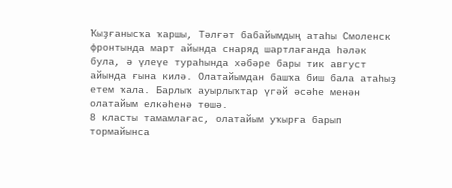Ҡыҙғанысҡа ҡаршы, Тәлғәт бабайымдың атаһы Смоленск фронтында март айында снаряд шартлағанда һәләк була, ә үлеүе тураһында хәбәре бары тик август айында ғына килә. Олатайымдан башҡа биш бала атаһыҙ етем ҡала. Барлыҡ ауырлыҡтар үгәй әсәһе менән олатайым елкәһенә төшә.
8 класты тамамлағас, олатайым уҡырға барып тормайынса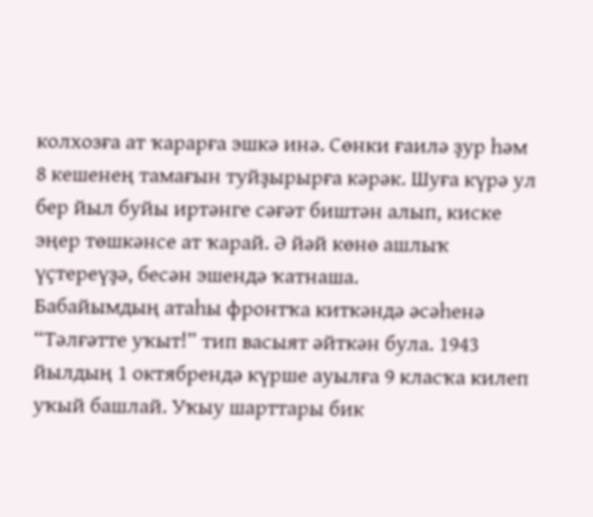колхозға ат ҡарарға эшкә инә. Сөнки ғаилә ҙур һәм 8 кешенең тамағын туйҙырырға кәрәк. Шуға күрә ул бер йыл буйы иртәнге сәғәт биштән алып, киске эңер төшкәнсе ат ҡарай. Ә йәй көнө ашлыҡ үҫтереүҙә, бесән эшендә ҡатнаша.
Бабайымдың атаһы фронтҡа киткәндә әсәһенә “Тәлғәтте уҡыт!” тип васыят әйткән була. 1943 йылдың 1 октябрендә күрше ауылға 9 класҡа килеп уҡый башлай. Уҡыу шарттары бик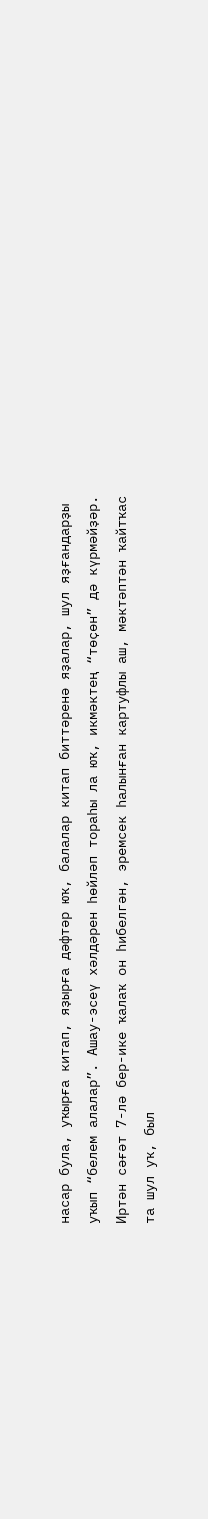насар була, уҡырға китап, яҙырға дәфтәр юҡ, балалар китап биттәренә яҙалар, шул яҙғандарҙы уҡып “белем алалар”. Ашау-эсеү хәлдәрен һөйләп тораһы ла юҡ, икмәктең “төҫөн” дә күрмәйҙәр. Иртән сәғәт 7-лә бер-ике ҡалаҡ он һибелгән, эремсек һалынған картуфлы аш, мәктәптән ҡайтҡас та шул уҡ, был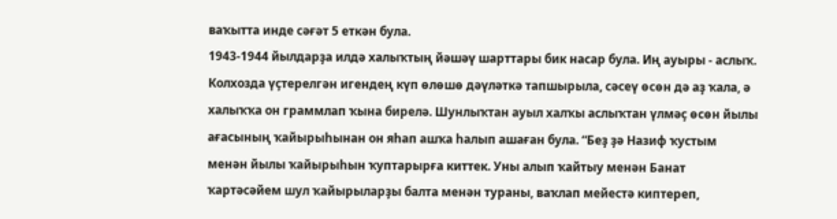ваҡытта инде сәғәт 5 еткән була.
1943-1944 йылдарҙа илдә халыҡтың йәшәү шарттары бик насар була. Иң ауыры - аслыҡ. Колхозда үҫтерелгән игендең күп өлөшө дәүләткә тапшырыла, сәсеү өсөн дә аҙ ҡала, ә халыҡҡа он граммлап ҡына бирелә. Шунлыҡтан ауыл халҡы аслыҡтан үлмәҫ өсөн йылы ағасының ҡайырыһынан он яһап ашҡа һалып ашаған була. “Беҙ ҙә Назиф ҡустым менән йылы ҡайырыһын ҡуптарырға киттек. Уны алып ҡайтыу менән Банат ҡартәсәйем шул ҡайырыларҙы балта менән тураны, ваҡлап мейестә киптереп,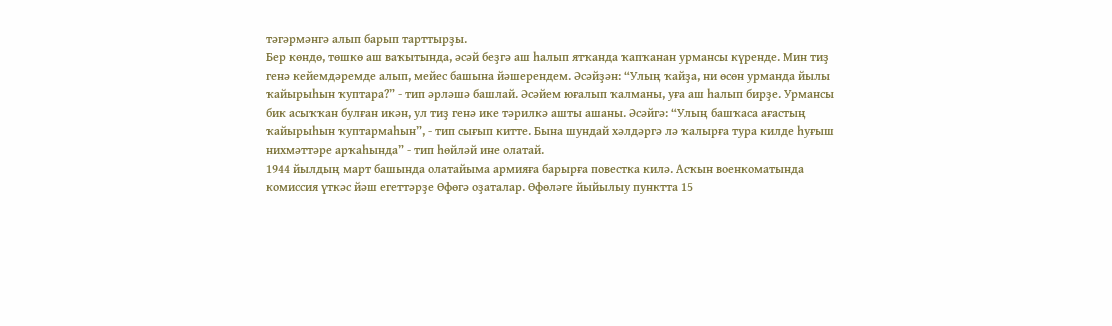тәгәрмәнгә алып барып тарттырҙы.
Бер көндө, төшкө аш ваҡытында, әсәй беҙгә аш һалып ятҡанда ҡапҡанан урмансы күренде. Мин тиҙ генә кейемдәремде алып, мейес башына йәшерендем. Әсәйҙән: “Улың ҡайҙа, ни өсөн урманда йылы ҡайырыһын ҡуптара?” - тип әрләшә башлай. Әсәйем юғалып ҡалманы, уға аш һалып бирҙе. Урмансы бик асыҡҡан булған икән, ул тиҙ генә ике тәрилкә ашты ашаны. Әсәйгә: “Улың башҡаса ағастың ҡайырыһын ҡуптармаһын”, - тип сығып китте. Бына шундай хәлдәргә лә ҡалырға тура килде һуғыш нихмәттәре арҡаһында” - тип һөйләй ине олатай.
1944 йылдың март башында олатайыма армияға барырға повестка килә. Асҡын военкоматында комиссия үткәс йәш егеттәрҙе Өфөгә оҙаталар. Өфөләге йыйылыу пунктта 15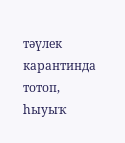тәүлек карантинда тотоп, һыуыҡ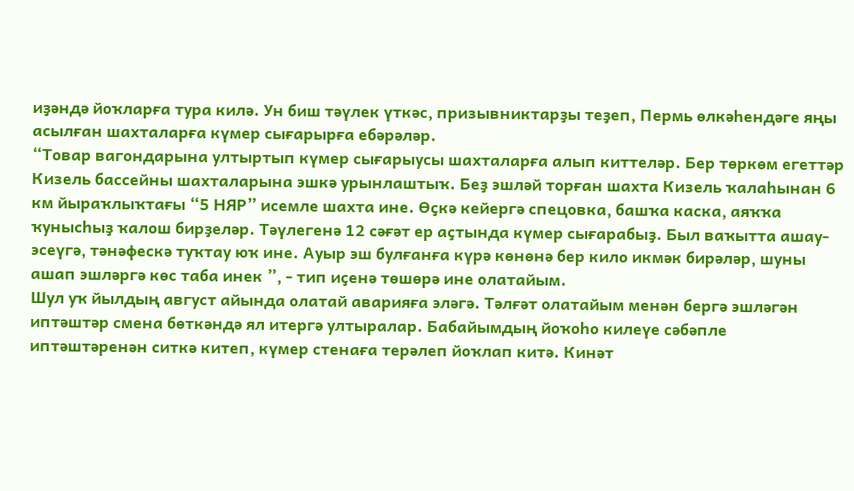иҙәндә йоҡларға тура килә. Ун биш тәүлек үткәс, призывниктарҙы теҙеп, Пермь өлкәһендәге яңы асылған шахталарға күмер сығарырға ебәрәләр.
“Товар вагондарына ултыртып күмер сығарыусы шахталарға алып киттеләр. Бер төркөм егеттәр Кизель бассейны шахталарына эшкә урынлаштыҡ. Беҙ эшләй торған шахта Кизель ҡалаһынан 6 км йыраҡлыҡтағы “5 НЯР” исемле шахта ине. Өҫкә кейергә спецовка, башҡа каска, аяҡҡа ҡунысһыҙ ҡалош бирҙеләр. Тәүлегенә 12 сәғәт ер аҫтында күмер сығарабыҙ. Был ваҡытта ашау-эсеүгә, тәнәфескә туҡтау юҡ ине. Ауыр эш булғанға күрә көнөнә бер кило икмәк бирәләр, шуны ашап эшләргә көс таба инек ”, - тип иҫенә төшөрә ине олатайым.
Шул уҡ йылдың август айында олатай аварияға эләгә. Тәлғәт олатайым менән бергә эшләгән иптәштәр смена бөткәндә ял итергә ултыралар. Бабайымдың йоҡоһо килеүе сәбәпле иптәштәренән ситкә китеп, күмер стенаға терәлеп йоҡлап китә. Кинәт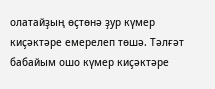олатайҙың өҫтөнә ҙур күмер киҫәктәре емерелеп төшә. Тәлғәт бабайым ошо күмер киҫәктәре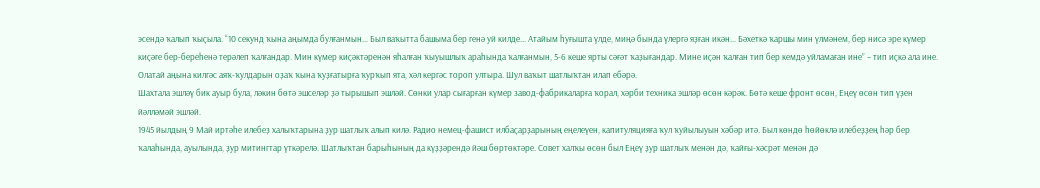эсендә ҡалып ҡыҫыла. “10 секунд ҡына аңымда булғанмын... Был ваҡытта башыма бер генә уй килде... Атайым һуғышта үлде, миңә бында үлергә яҙған икән... Бәхеткә ҡаршы мин үлмәнем, бер нисә эре күмер киҫәге бер-береһенә терәлеп ҡалғандар. Мин күмер киҫәктәренән яһалған ҡыуышлыҡ араһында ҡалғанмын, 5-6 кеше ярты сәғәт ҡаҙығандар. Мине иҫән ҡалған тип бер кемдә уйламаған ине” – тип иҫкә ала ине. Олатай аңына килгәс аяҡ-ҡулдарын оҙаҡ ҡына ҡуҙғатырға ҡурҡып ята, хәл кергәс тороп ултыра. Шул ваҡыт шатлыҡтан илап ебәрә.
Шахтала эшләү бик ауыр була, ләкин бөтә эшселәр ҙә тырышып эшләй. Сөнки улар сығарған күмер завод-фабрикаларға ҡорал, хәрби техника эшләр өсөн кәрәк. Бөтә кеше фронт өсөн, Еңеү өсөн тип үҙен йәлләмәй эшләй.
1945 йылдың 9 Май иртәһе илебеҙ халыҡтарына ҙур шатлыҡ алып килә. Радио немец-фашист илбаҫарҙарының еңелеүен, капитуляцияға ҡул ҡуйылыуын хәбәр итә. Был көндө һөйөклә илебеҙҙең һәр бер ҡалаһында, ауылында, ҙур митингтар үткәрелә. Шатлыҡтан барыһының да күҙҙәрендә йәш бөртөктәре. Совет халҡы өсөн был Еңеү ҙур шатлыҡ менән дә, ҡайғы-хәсрәт менән дә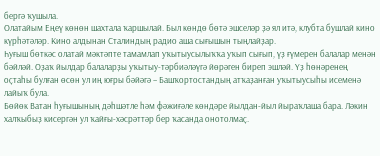бергә ҡушыла.
Олатайым Еңеү көнөн шахтала ҡаршылай. Был көндө бөтә эшселәр ҙә ял итә, клубта бушлай кино күрһәтәләр. Кино алдынан Сталиндың радио аша сығышын тыңлайҙар.
Һуғыш бөткәс олатай мәктәпте тамамлап уҡытыусылыҡҡа уҡып сығып, үҙ ғүмерен балалар менән бәйләй. Оҙаҡ йылдар балаларҙы уҡытыу-тәрбиәләүгә йөрәген биреп эшләй. Үҙ һөнәренең оҫтаһы булған өсөн ул иң юғры бәйәгә – Башҡортостандың атҡаҙанған уҡытыусыһы исеменә лайыҡ була.
Бөйөк Ватан һуғышының дәһшәтле һәм фәжиғәле көндәре йылдан-йыл йыраҡлаша бара. Ләкин халҡыбыҙ кисергән ул ҡайғы-хәсрәттәр бер ҡасанда онотолмаҫ.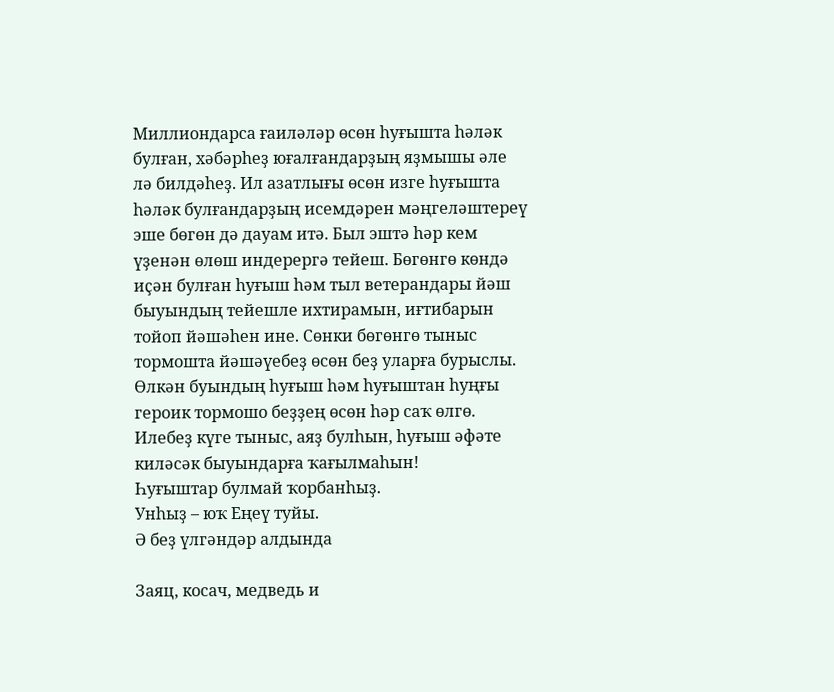Миллиондарса ғаиләләр өсөн һуғышта һәләк булған, хәбәрһеҙ юғалғандарҙың яҙмышы әле лә билдәһеҙ. Ил азатлығы өсөн изге һуғышта һәләк булғандарҙың исемдәрен мәңгеләштереү эше бөгөн дә дауам итә. Был эштә һәр кем үҙенән өлөш индерергә тейеш. Бөгөнгө көндә иҫән булған һуғыш һәм тыл ветерандары йәш быуындың тейешле ихтирамын, иғтибарын тойоп йәшәһен ине. Сөнки бөгөнгө тыныс тормошта йәшәүебеҙ өсөн беҙ уларға бурыслы. Өлкән буындың һуғыш һәм һуғыштан һуңғы героик тормошо беҙҙең өсөн һәр саҡ өлгө. Илебеҙ күге тыныс, аяҙ булһын, һуғыш әфәте киләсәк быуындарға ҡағылмаһын!
Һуғыштар булмай ҡорбанһыҙ.
Унһыҙ – юҡ Еңеү туйы.
Ә беҙ үлгәндәр алдында

Заяц, косач, медведь и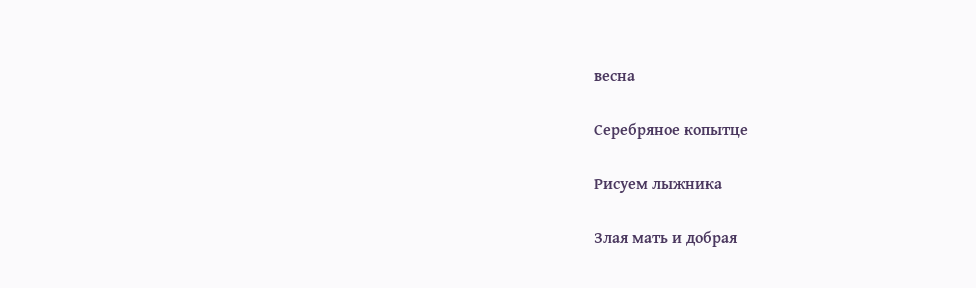весна

Серебряное копытце

Рисуем лыжника

Злая мать и добрая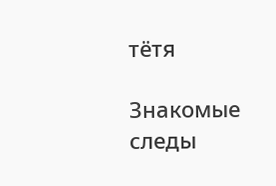тётя

Знакомые следы